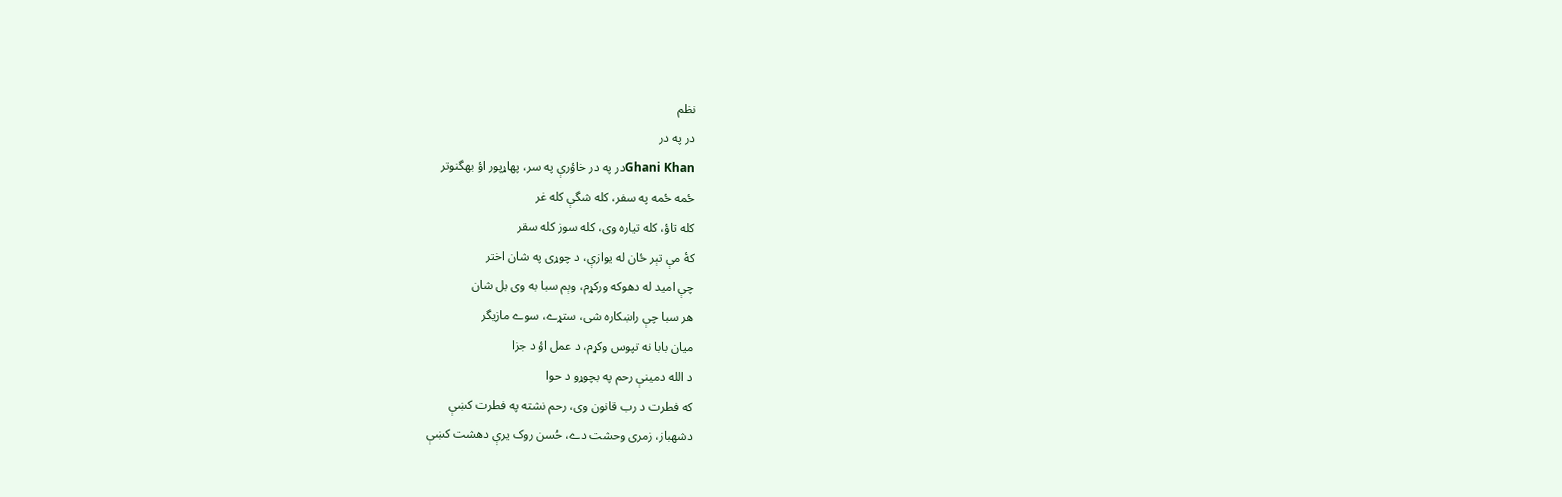نظم
در په در
Ghani Khanدر په در خاؤرې په سر، پهاړپور اؤ بهگنوتر
ځمه ځمه په سفر، کله شگې کله غر
کله تاؤ، کله تياره وی، کله سوز کله سقر
کۀ مې تېر ځان له يوازې، د چوړی په شان اختر
چې اميد له دهوکه ورکړم، وېم سبا به وی بل شان
هر سبا چې راښکاره شی، ستړے، سوے مازيگر
ميان بابا نه تپوس وکړم، د عمل اؤ د جزا
د الله دمينې رحم په بچوړو د حوا
که فطرت د رب قانون وی، رحم نشته په فطرت کښې
دشهباز، زمری وحشت دے، حُسن روک يرې دهشت کښې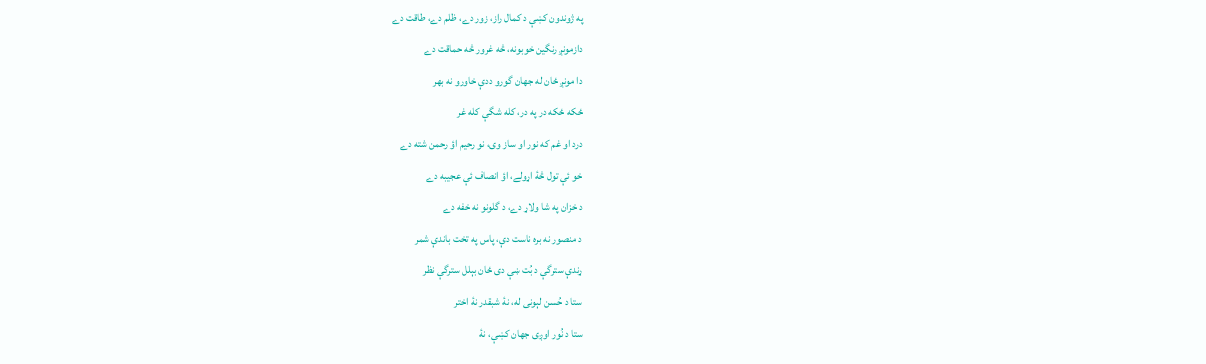په ژوندون کښې د کمال راز، زور دے، ظلم دے، طاقت دے
دازمونږ رنگين خوبونه، څه غرور څه حماقت دے
دا مونږ ځان له جهان گورو ددې خاورو نه بهر
ځکه ځکه در په در، کله شگې کله غر
درد او غم که نور او ساز وی، نو رحيم اؤ رحمن شته دے
خو ئې تول څۀ اړولے، اؤ انصاف ئې عجيبه دے
د خزان په شا ولاړ دے، د گلونو نه خفه دے
د منصور نه بره ناست دې، پاس په تخت باندې شمر
ړندې سترگې د بُت ښې دی ځان بېلل سترگې نظر
ستا د حُسن لېونی له، نۀ شبقدر نۀ اختر
ستا د نُور اوږی جهان کښې، نۀ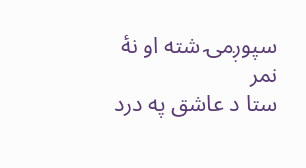سپوږمۍ شته او نۀ نمر
ستا د عاشق په درد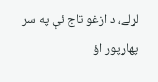لړلے، د ازغو تاج ئې په سر
پهاړپور اؤ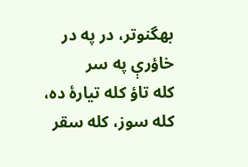بهگنوتر، در په در خاؤرې په سر
کله تاؤ کله تيارۀ ده، کله سوز، کله سقر